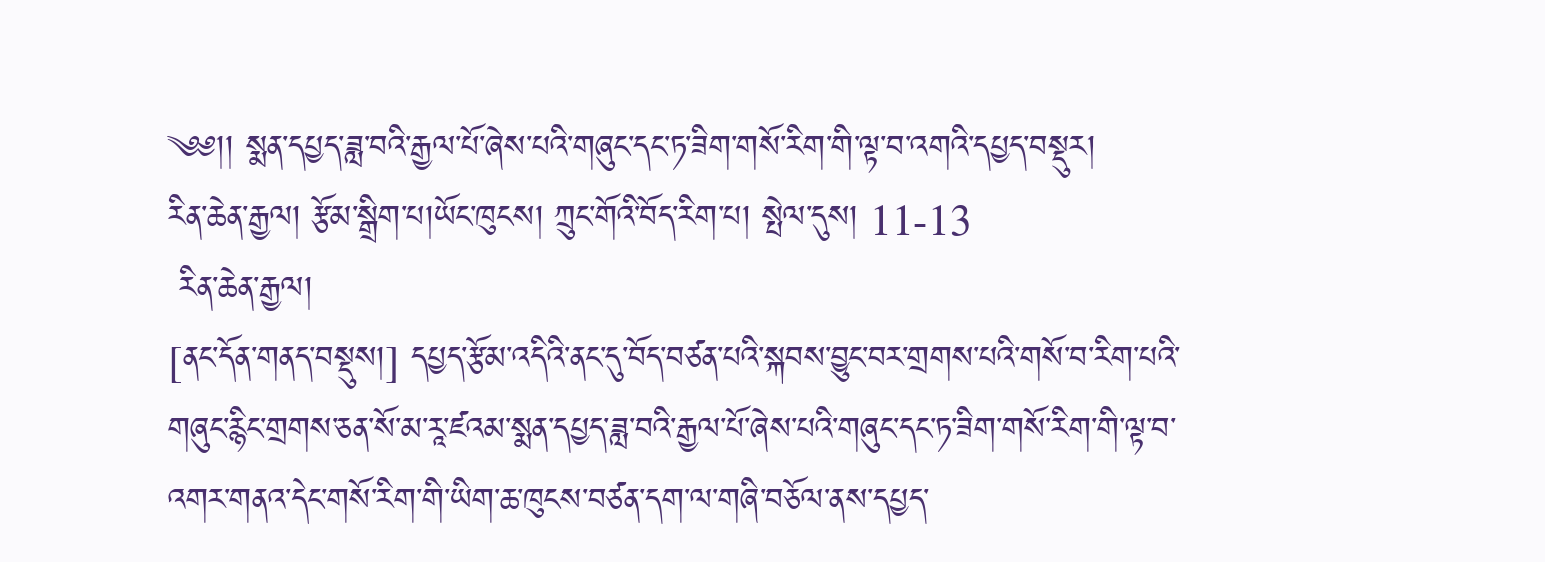༄༅།། སྨན་དཔྱད་ཟླ་བའི་རྒྱལ་པོ་ཞེས་པའི་གཞུང་དང་ཏ་ཟིག་གསོ་རིག་གི་ལྟ་བ་འགའི་དཔྱད་བསྡུར།
རིན་ཆེན་རྒྱལ། རྩོམ་སྒྲིག་པ།ཡོང་ཁུངས། ཀྲུང་གོའི་བོད་རིག་པ། སྤེལ་དུས། 11-13
 རིན་ཆེན་རྒྱལ།
[ནང་དོན་གནད་བསྡུས།] དཔྱད་རྩོམ་འདིའི་ནང་དུ་བོད་བཙན་པའི་སྐབས་བྱུང་བར་གྲགས་པའི་གསོ་བ་རིག་པའི་གཞུང་རྙིང་གྲགས་ཅན་སོ་མ་རཱ་ཛའམ་སྨན་དཔྱད་ཟླ་བའི་རྒྱལ་པོ་ཞེས་པའི་གཞུང་དང་ཏ་ཟིག་གསོ་རིག་གི་ལྟ་བ་འགར་གནའ་དེང་གསོ་རིག་གི་ཡིག་ཆ་ཁུངས་བཙན་དག་ལ་གཞི་བཅོལ་ནས་དཔྱད་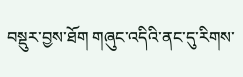བསྡུར་བྱས་ཐོག གཞུང་འདིའི་ནང་དུ་རིགས་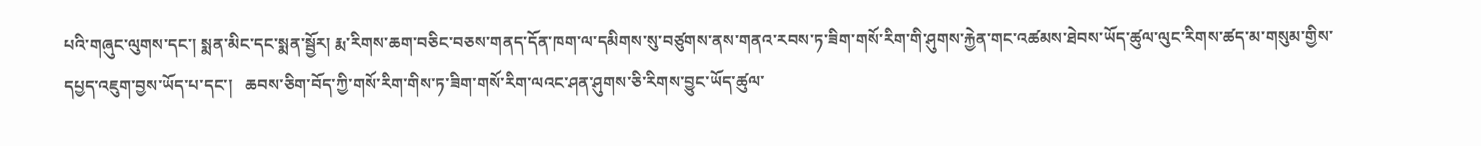པའི་གཞུང་ལུགས་དང་། སྨན་མིང་དང་སྨན་སྦྱོར། རྨ་རིགས་ཆག་བཅིང་བཅས་གནད་དོན་ཁག་ལ་དམིགས་སུ་བཙུགས་ནས་གནའ་རབས་ཏ་ཟིག་གསོ་རིག་གི་ཤུགས་རྐྱེན་གང་འཚམས་ཐེབས་ཡོད་ཚུལ་ལུང་རིགས་ཚད་མ་གསུམ་གྱིས་དཔྱད་འཇུག་བྱས་ཡོད་པ་དང་།   ཆབས་ཅིག་བོད་ཀྱི་གསོ་རིག་གིས་ཏ་ཟིག་གསོ་རིག་ལའང་ཤན་ཤུགས་ཅི་རིགས་བྱུང་ཡོད་ཚུལ་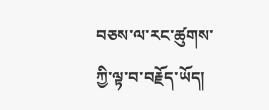བཅས་ལ་རང་ཚུགས་ཀྱི་ལྟ་བ་བརྗོད་ཡོད།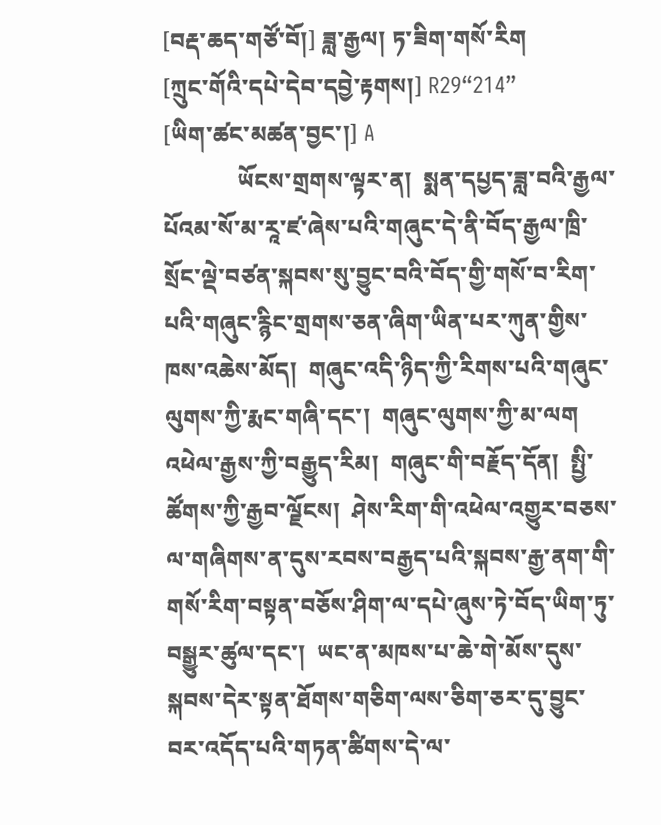[བརྡ་ཆད་གཙོ་བོ།] ཟླ་རྒྱལ། ཏ་ཟིག་གསོ་རིག
[ཀྲུང་གོའི་དཔེ་དེབ་དབྱེ་རྟགས།] R29“214”
[ཡིག་ཚང་མཚན་བྱང་།] A
             ཡོངས་གྲགས་ལྟར་ན།  སྨན་དཔྱད་ཟླ་བའི་རྒྱལ་པོའམ་སོ་མ་རཱ་ཛ་ཞེས་པའི་གཞུང་དེ་ནི་བོད་རྒྱལ་ཁྲི་སྲོང་ལྡེ་བཙན་སྐབས་སུ་བྱུང་བའི་བོད་གྱི་གསོ་བ་རིག་པའི་གཞུང་རྙིང་གྲགས་ཅན་ཞིག་ཡིན་པར་ཀུན་གྱིས་ཁས་འཆེས་མོད།  གཞུང་འདི་ཉིད་ཀྱི་རིགས་པའི་གཞུང་ལུགས་ཀྱི་རྨང་གཞི་དང་།  གཞུང་ལུགས་ཀྱི་མ་ལག  འཕེལ་རྒྱས་ཀྱི་བརྒྱུད་རིམ།  གཞུང་གི་བརྗོད་དོན།  སྤྱི་ཚོགས་ཀྱི་རྒྱབ་ལྗོངས།  ཤེས་རིག་གི་འཕེལ་འགྱུར་བཅས་ལ་གཞིགས་ན་དུས་རབས་བརྒྱད་པའི་སྐབས་རྒྱ་ནག་གི་གསོ་རིག་བསྟན་བཅོས་ཤིག་ལ་དཔེ་ཞུས་ཏེ་བོད་ཡིག་ཏུ་བསྒྱུར་ཚུལ་དང་།  ཡང་ན་མཁས་པ་ཆེ་གེ་མོས་དུས་སྐབས་དེར་སྟན་ཐོགས་གཅིག་ལས་ཅིག་ཅར་དུ་བྱུང་བར་འདོད་པའི་གཏན་ཚིགས་དེ་ལ་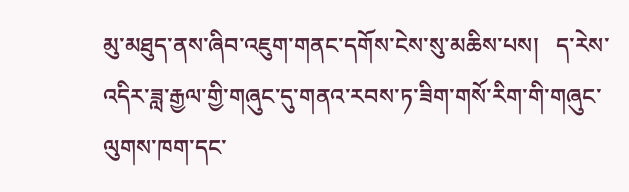མུ་མཐུད་ནས་ཞིབ་འཇུག་གནང་དགོས་ངེས་སུ་མཆིས་པས།   ད་རེས་འདིར་ཟླ་རྒྱལ་གྱི་གཞུང་དུ་གནའ་རབས་ཏ་ཟིག་གསོ་རིག་གི་གཞུང་ལུགས་ཁག་དང་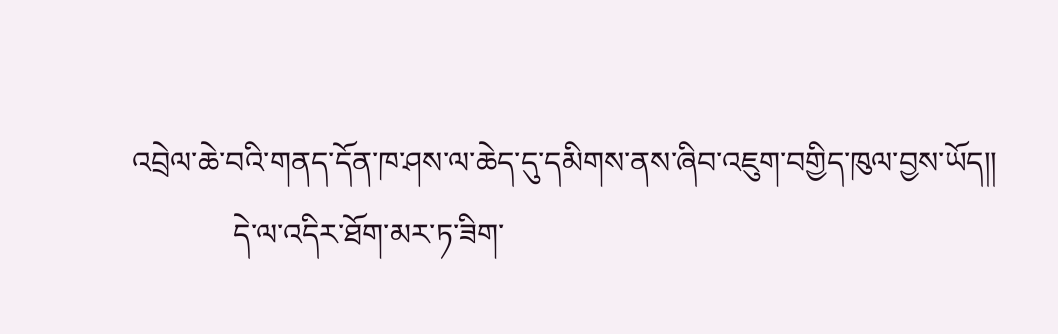འབྲེལ་ཆེ་བའི་གནད་དོན་ཁ་ཤས་ལ་ཆེད་དུ་དམིགས་ནས་ཞིབ་འཇུག་བགྱིད་ཁུལ་བྱས་ཡོད།།
             དེ་ལ་འདིར་ཐོག་མར་ཏ་ཟིག་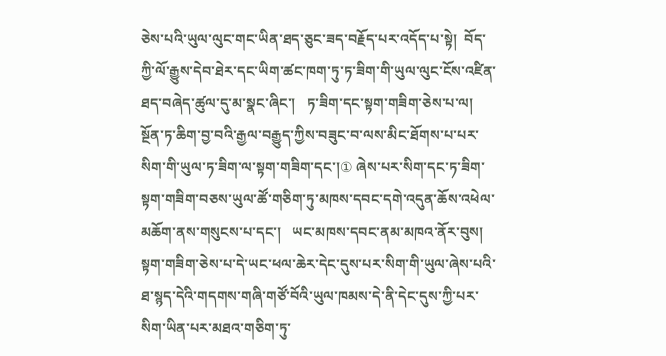ཅེས་པའི་ཡུལ་ལུང་གང་ཡིན་ཐད་ཅུང་ཟད་བརྗོད་པར་འདོད་པ་སྟེ།  བོད་ཀྱི་ལོ་རྒྱུས་དེབ་ཐེར་དང་ཡིག་ཚང་ཁག་ཏུ་ཏ་ཟིག་གི་ཡུལ་ལུང་ངོས་འཛིན་ཐད་བཞེད་ཚུལ་དུ་མ་སྣང་ཞིང་།   ཏ་ཟིག་དང་སྟག་གཟིག་ཅེས་པ་ལ།   སྔོན་ཏ་ཆིག་བྱ་བའི་རྒྱལ་བརྒྱུད་ཀྱིས་བཟུང་བ་ལས་མིང་ཐོགས་པ་པར་སིག་གི་ཡུལ་ཏ་ཟིག་ལ་སྟག་གཟིག་དང་།① ཞེས་པར་སིག་དང་ཏ་ཟིག་སྟག་གཟིག་བཅས་ཡུལ་ཚོ་གཅིག་ཏུ་མཁས་དབང་དགེ་འདུན་ཆོས་འཕེལ་མཆོག་ནས་གསུངས་པ་དང་།   ཡང་མཁས་དབང་ནམ་མཁའ་ནོར་བུས། སྟག་གཟིག་ཅེས་པ་དེ་ཡང་ཕལ་ཆེར་དེང་དུས་པར་སིག་གི་ཡུལ་ཞེས་པའི་ཐ་སྙད་དེའི་གདགས་གཞི་གཙོ་བོའི་ཡུལ་ཁམས་དེ་ནི་དེང་དུས་ཀྱི་པར་སིག་ཡིན་པར་མཐའ་གཅིག་ཏུ་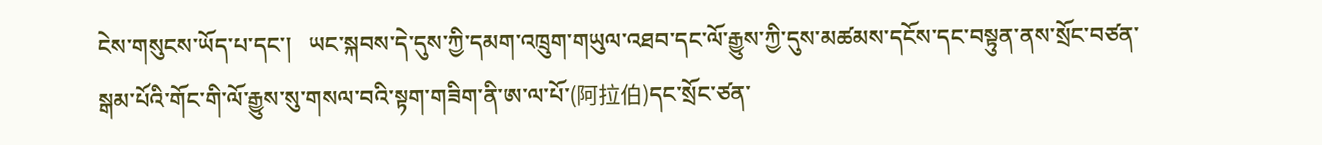ངེས་གསུངས་ཡོད་པ་དང་།   ཡང་སྐབས་དེ་དུས་ཀྱི་དམག་འཁྲུག་གཡུལ་འཐབ་དང་ལོ་རྒྱུས་ཀྱི་དུས་མཚམས་དངོས་དང་བསྟུན་ནས་སྲོང་བཙན་སྒམ་པོའི་གོང་གི་ལོ་རྒྱུས་སུ་གསལ་བའི་སྟག་གཟིག་ནི་ཨ་ལ་པོ་(阿拉伯)དང་སྲོང་ཙན་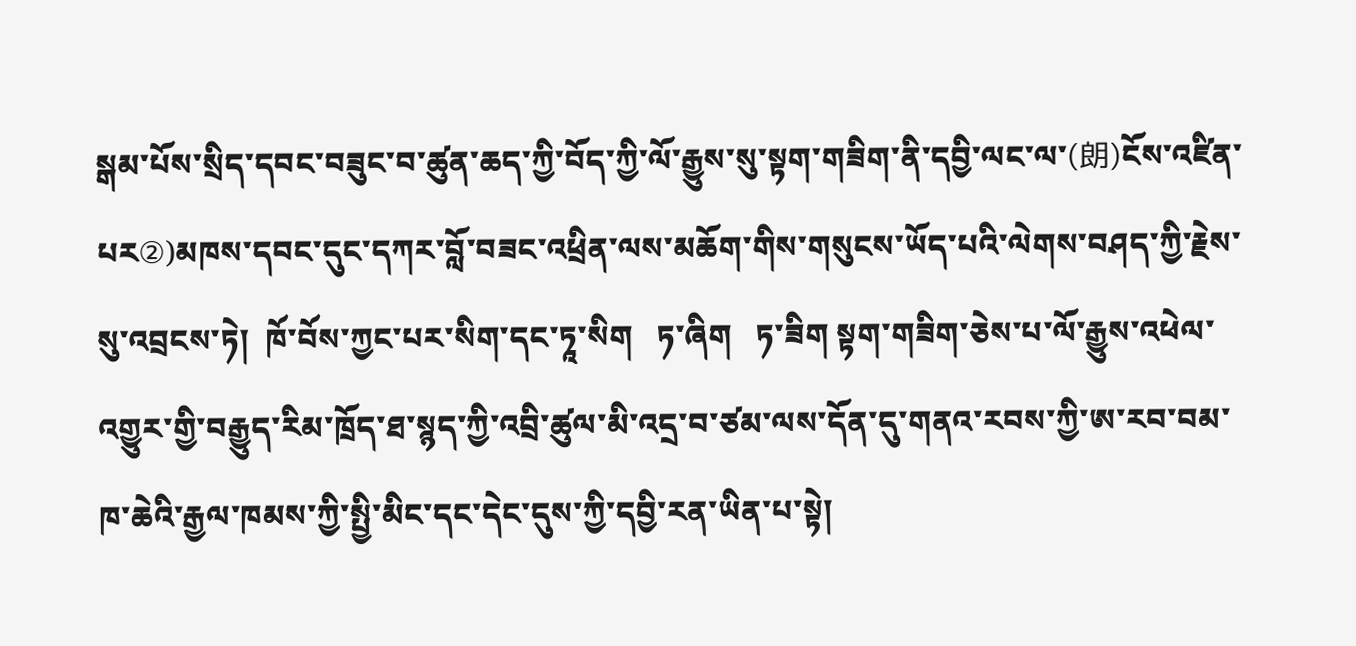སྒམ་པོས་སྲིད་དབང་བཟུང་བ་ཚུན་ཆད་ཀྱི་བོད་ཀྱི་ལོ་རྒྱུས་སུ་སྟག་གཟིག་ནི་དབྱི་ལང་ལ་(朗)ངོས་འཛིན་པར②)མཁས་དབང་དུང་དཀར་བློ་བཟང་འཕྲིན་ལས་མཆོག་གིས་གསུངས་ཡོད་པའི་ལེགས་བཤད་ཀྱི་རྗེས་སུ་འབྲངས་ཏེ།  ཁོ་བོས་ཀྱང་པར་སིག་དང་ཏཱ་སིག   ཏ་ཞིག   ཏ་ཟིག སྟག་གཟིག་ཅེས་པ་ལོ་རྒྱུས་འཕེལ་འགྱུར་གྱི་བརྒྱུད་རིམ་ཁྲོད་ཐ་སྙད་ཀྱི་འབྲི་ཚུལ་མི་འདྲ་བ་ཙམ་ལས་དོན་དུ་གནའ་རབས་ཀྱི་ཨ་རབ་བམ་ཁ་ཆེའི་རྒྱལ་ཁམས་ཀྱི་སྤྱི་མིང་དང་དེང་དུས་ཀྱི་དབྱི་རན་ཡིན་པ་སྟེ།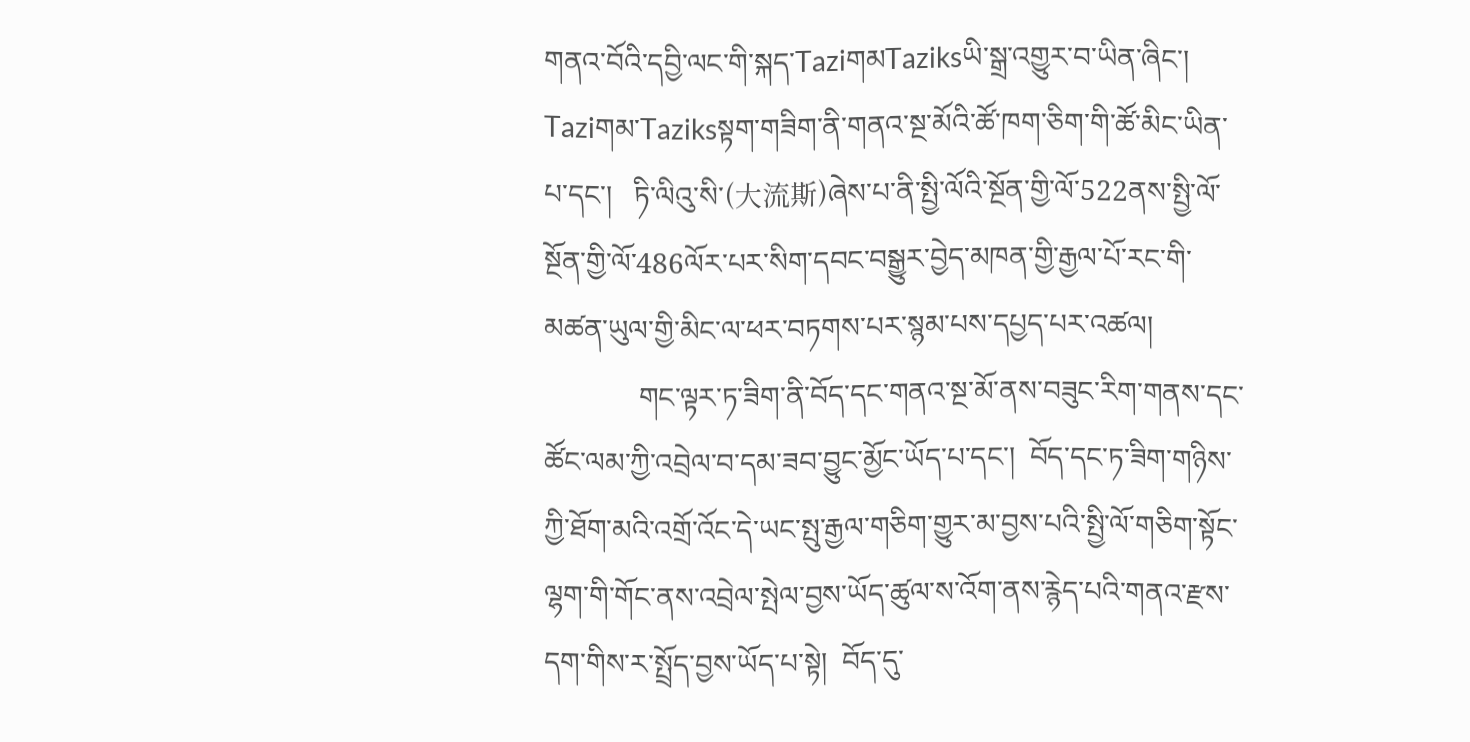གནའ་བོའི་དབྱི་ལང་གི་སྐད་TaziགམTaziksཡི་སྒྲ་འགྱུར་བ་ཡིན་ཞིང་།   Taziགམ་Taziksསྟག་གཟིག་ནི་གནའ་སྔ་མོའི་ཚོ་ཁག་ཅིག་གི་ཚོ་མིང་ཡིན་པ་དང་།   ཏི་ལིའུ་སི་(大流斯)ཞེས་པ་ནི་སྤྱི་ལོའི་སྔོན་གྱི་ལོ་522ནས་སྤྱི་ལོ་སྔོན་གྱི་ལོ་486ལོར་པར་སིག་དབང་བསྒྱུར་བྱེད་མཁན་གྱི་རྒྱལ་པོ་རང་གི་མཚན་ཡུལ་གྱི་མིང་ལ་ཕར་བཏགས་པར་སྙམ་པས་དཔྱད་པར་འཚལ།
             གང་ལྟར་ཏ་ཟིག་ནི་བོད་དང་གནའ་སྔ་མོ་ནས་བཟུང་རིག་གནས་དང་ཚོང་ལམ་ཀྱི་འབྲེལ་བ་དམ་ཟབ་བྱུང་མྱོང་ཡོད་པ་དང་།  བོད་དང་ཏ་ཟིག་གཉིས་ཀྱི་ཐོག་མའི་འགྲོ་འོང་དེ་ཡང་སྤུ་རྒྱལ་གཅིག་གྱུར་མ་བྱས་པའི་སྤྱི་ལོ་གཅིག་སྟོང་ལྷག་གི་གོང་ནས་འབྲེལ་སྤེལ་བྱས་ཡོད་ཚུལ་ས་འོག་ནས་རྙེད་པའི་གནའ་རྫས་དག་གིས་ར་སྤྲོད་བྱས་ཡོད་པ་སྟེ།  བོད་དུ་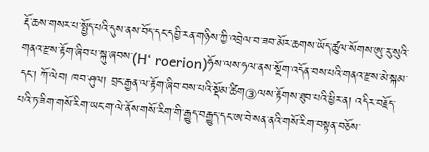རྡོ་ཆས་གསར་པ་སྤྱོད་པའི་དུས་ནས་བོད་དང་དབྱི་རན་གཉིས་ཀྱི་འབྲེལ་བ་ཟབ་མོར་ཆགས་ཡོད་ཚུལ་སོགས་ཨུ་རུ་སུའི་གནའ་རྫས་རྟོག་ཞིབ་པ་སྐུ་ཞབས་(H‘ roerion)ཧོས་ལས་ཧལ་ནས་སྔོག་འདོན་བས་པའི་གནའ་རྫས་མེ་སྐམ་དང་། ཀོ་ལེབ། ཁབ་ཤུལ། བྲང་རྒྱན་ལ་རྟོག་ཞིབ་བས་པའི་སྡོམ་ཚིག③ལས་རྟོགས་ཐུབ་པའི་ཕྱིར་ན། འདིར་བརྗོད་པའི་ཏ་ཟིག་གསོ་རིག་ཡང་ག་ལེ་ནོས་གསོ་རིག་གི་རྒྱུད་བརྒྱུད་དང་ཨ་བེ་སན་ནའི་གསོ་རིག་བསྟན་བཅོས་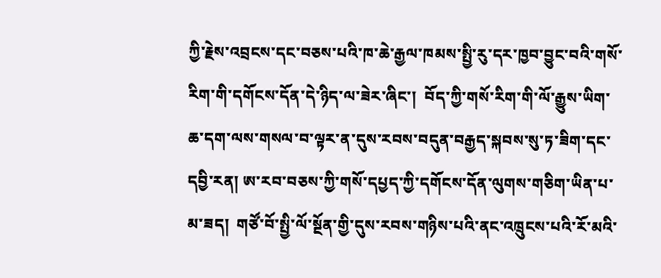ཀྱི་རྗེས་འབྲངས་དང་བཅས་པའི་ཁ་ཆེ་རྒྱལ་ཁམས་སྤྱི་རུ་དར་ཁྱབ་བྱུང་བའི་གསོ་རིག་གི་དགོངས་དོན་དེ་ཉིད་ལ་ཟེར་ཞིང་།  བོད་ཀྱི་གསོ་རིག་གི་ལོ་རྒྱུས་ཡིག་ཆ་དག་ལས་གསལ་བ་ལྟར་ན་དུས་རབས་བདུན་བརྒྱད་སྐབས་སུ་ཏ་ཟིག་དང་དབྱི་རན། ཨ་རབ་བཅས་ཀྱི་གསོ་དཔྱད་ཀྱི་དགོངས་དོན་ལུགས་གཅིག་ཡིན་པ་མ་ཟད།  གཙོ་བོ་སྤྱི་ལོ་སྔོན་གྱི་དུས་རབས་གཉིས་པའི་ནང་འཁྲུངས་པའི་རོ་མའི་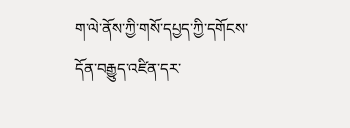ག་ལེ་ནོས་ཀྱི་གསོ་དཔྱད་ཀྱི་དགོངས་དོན་བརྒྱུད་འཛིན་དར་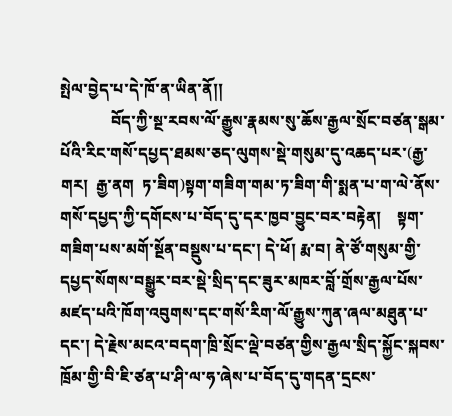སྤེལ་བྱེད་པ་དེ་ཁོ་ན་ཡིན་ནོ།།
             བོད་ཀྱི་སྔ་རབས་ལོ་རྒྱུས་རྣམས་སུ་ཆོས་རྒྱལ་སྲོང་བཙན་སྒམ་པོའི་རིང་གསོ་དཔྱད་ཐམས་ཅད་ལུགས་སྡེ་གསུམ་དུ་འཆད་པར་(རྒྱ་གར།  རྒྱ་ནག  ཏ་ཟིག)སྟག་གཟིག་གམ་ཏ་ཟིག་གི་སྨན་པ་ག་ལེ་ནོས་གསོ་དཔྱད་ཀྱི་དགོངས་པ་བོད་དུ་དར་ཁྱབ་བྱུང་བར་བརྟེན།    སྟག་གཟིག་པས་མགོ་སྔོན་བསྡུས་པ་དང་། དེ་ཕོ། རྨ་བ། ནེ་ཙོ་གསུམ་གྱི་དཔྱད་སོགས་བསྒྱུར་བར་སྡེ་སྲིད་དང་ཟུར་མཁར་བློ་གྲོས་རྒྱལ་པོས་མཛད་པའི་ཁོག་འབུགས་དང་གསོ་རིག་ལོ་རྒྱུས་ཀུན་ཞལ་མཐུན་པ་དང་། དེ་རྗེས་མངའ་བདག་ཁྲི་སྲོང་ལྡེ་བཙན་གྱིས་རྒྱལ་སྲིད་སྐྱོང་སྐབས་ཁྲོམ་གྱི་བི་ཇི་ཙན་པ་ཤི་ལ་ཧ་ཞེས་པ་བོད་དུ་གདན་དྲངས་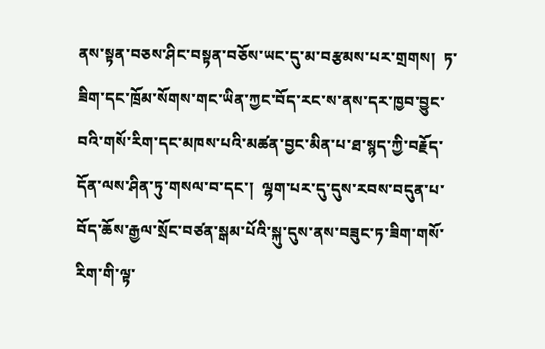ནས་སྟན་བཅས་ཤིང་བསྟན་བཅོས་ཡང་དུ་མ་བརྩམས་པར་གྲགས།  ཏ་ཟིག་དང་ཁྲོམ་སོགས་གང་ཡིན་ཀྱང་བོད་རང་ས་ནས་དར་ཁྱབ་བྱུང་བའི་གསོ་རིག་དང་མཁས་པའི་མཚན་བྱང་མིན་པ་ཐ་སྙད་ཀྱི་བརྗོད་དོན་ལས་ཤིན་ཏུ་གསལ་བ་དང་།  ལྷག་པར་དུ་དུས་རབས་བདུན་པ་བོད་ཆོས་རྒྱལ་སྲོང་བཙན་སྒམ་པོའི་སྐུ་དུས་ནས་བཟུང་ཏ་ཟིག་གསོ་རིག་གི་ལྟ་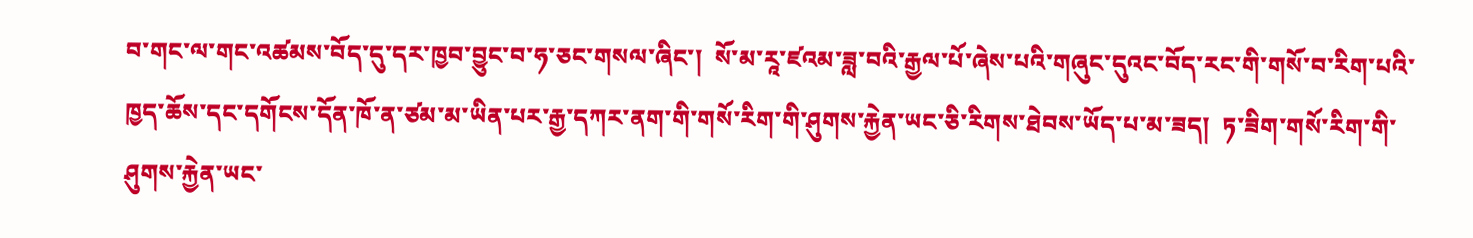བ་གང་ལ་གང་འཚམས་བོད་དུ་དར་ཁྱབ་བྱུང་བ་ཧ་ཅང་གསལ་ཞིང་།  སོ་མ་རཱ་ཛའམ་ཟླ་བའི་རྒྱལ་པོ་ཞེས་པའི་གཞུང་དུའང་བོད་རང་གི་གསོ་བ་རིག་པའི་ཁྱད་ཆོས་དང་དགོངས་དོན་ཁོ་ན་ཙམ་མ་ཡིན་པར་རྒྱ་དཀར་ནག་གི་གསོ་རིག་གི་ཤུགས་རྐྱེན་ཡང་ཅི་རིགས་ཐེབས་ཡོད་པ་མ་ཟད།  ཏ་ཟིག་གསོ་རིག་གི་ཤུགས་རྐྱེན་ཡང་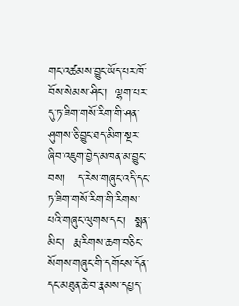གང་འཚམས་བྱུང་ཡོད་པར་ཁོ་བོས་སེམས་ཤིང་།  ལྷག་པར་དུ་ཏ་ཟིག་གསོ་རིག་གི་ཤན་ཤུགས་ཅི་བྱུང་ཐད་མིག་སྔར་ཞིབ་འཇུག་བྱེད་མཁན་མ་བྱུང་བས།   ད་རེས་གཞུང་འདི་དང་ཏ་ཟིག་གསོ་རིག་གི་རིགས་པའི་གཞུང་ལུགས་དང་།  སྨན་མིང་།  རྨ་རིགས་ཆག་བཅིང་སོགས་གཞུང་གི་དགོངས་དོན་དང་མཐུན་ཆེ་བ་རྣམས་དཔྱད་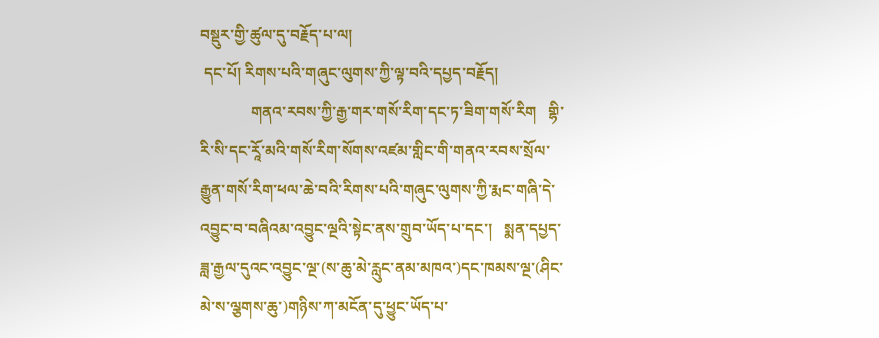བསྡུར་གྱི་ཚུལ་དུ་བརྗོད་པ་ལ།
 དང་པོ། རིགས་པའི་གཞུང་ལུགས་ཀྱི་ལྟ་བའི་དཔྱད་བརྗོད།
             གནའ་རབས་ཀྱི་རྒྱ་གར་གསོ་རིག་དང་ཏ་ཟིག་གསོ་རིག   གྷི་རི་སི་དང་རཱོ་མའི་གསོ་རིག་སོགས་འཛམ་གླིང་གི་གནའ་རབས་སྲོལ་རྒྱུན་གསོ་རིག་ཕལ་ཆེ་བའི་རིགས་པའི་གཞུང་ལུགས་ཀྱི་རྨང་གཞི་དེ་འབྱུང་བ་བཞིའམ་འབྱུང་ལྔའི་སྟེང་ནས་གྲུབ་ཡོད་པ་དང་།   སྨན་དཔྱད་ཟླ་རྒྱལ་དུའང་འབྱུང་ལྔ་(ས་ཆུ་མེ་རླུང་ནམ་མཁའ་)དང་ཁམས་ལྔ་(ཤིང་མེ་ས་ལྕགས་ཆུ་)གཉིས་ཀ་མངོན་དུ་ཕྱུང་ཡོད་པ་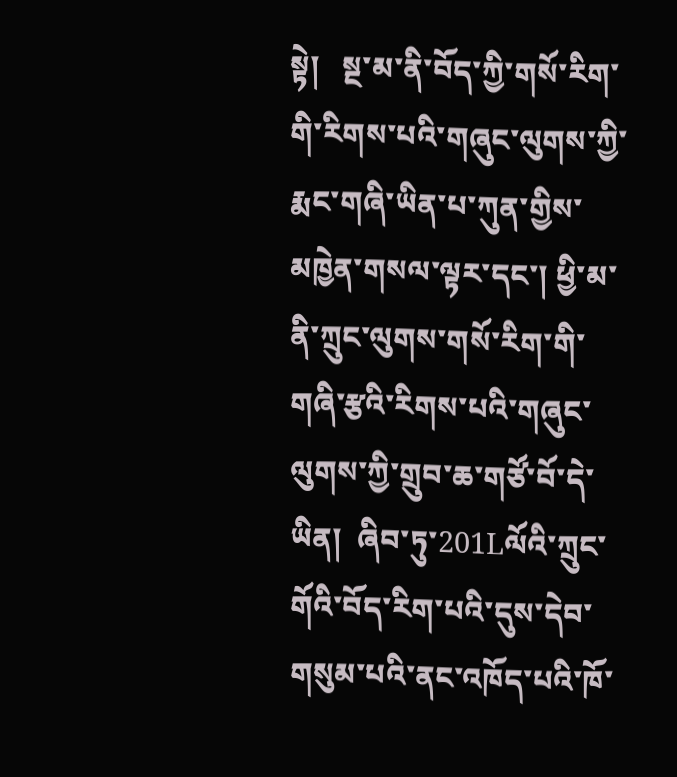སྟེ།   སྔ་མ་ནི་བོད་ཀྱི་གསོ་རིག་གི་རིགས་པའི་གཞུང་ལུགས་ཀྱི་རྨང་གཞི་ཡིན་པ་ཀུན་གྱིས་མཁྱེན་གསལ་ལྟར་དང་། ཕྱི་མ་ནི་ཀྲུང་ལུགས་གསོ་རིག་གི་གཞི་རྩའི་རིགས་པའི་གཞུང་ལུགས་ཀྱི་གྲུབ་ཆ་གཙོ་བོ་དེ་ཡིན།  ཞིབ་ཏུ་201Lལོའི་ཀྲུང་གོའི་བོད་རིག་པའི་དུས་དེབ་གསུམ་པའི་ནང་འཁོད་པའི་ཁོ་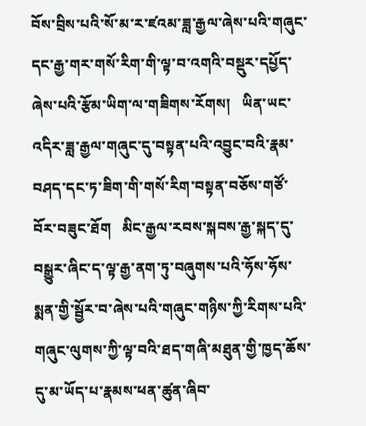བོས་བྲིས་པའི་སོ་མ་ར་ཛའམ་ཟླ་རྒྱལ་ཞེས་པའི་གཞུང་དང་རྒྱ་གར་གསོ་རིག་གི་ལྟ་བ་འགའི་བསྡུར་དཔྱོད་ཞེས་པའི་རྩོམ་ཡིག་ལ་གཟིགས་རོགས།   ཡིན་ཡང་འདིར་ཟླ་རྒྱལ་གཞུང་དུ་བསྟན་པའི་འབྱུང་བའི་རྣམ་བཤད་དང་ཏ་ཟིག་གི་གསོ་རིག་བསྟན་བཅོས་གཙོ་བོར་བཟུང་ཐོག   མིང་རྒྱལ་རབས་སྐབས་རྒྱ་སྐད་དུ་བསྒྱུར་ཞིང་ད་ལྟ་རྒྱ་ནག་ཏུ་བཞུགས་པའི་ཧོས་ཧོས་སྨན་གྱི་སྦྱོར་བ་ཞེས་པའི་གཞུང་གཉིས་ཀྱི་རིགས་པའི་གཞུང་ལུགས་ཀྱི་ལྟ་བའི་ཐད་གཞི་མཐུན་གྱི་ཁྱད་ཆོས་དུ་མ་ཡོད་པ་རྣམས་ཕན་ཚུན་ཞིབ་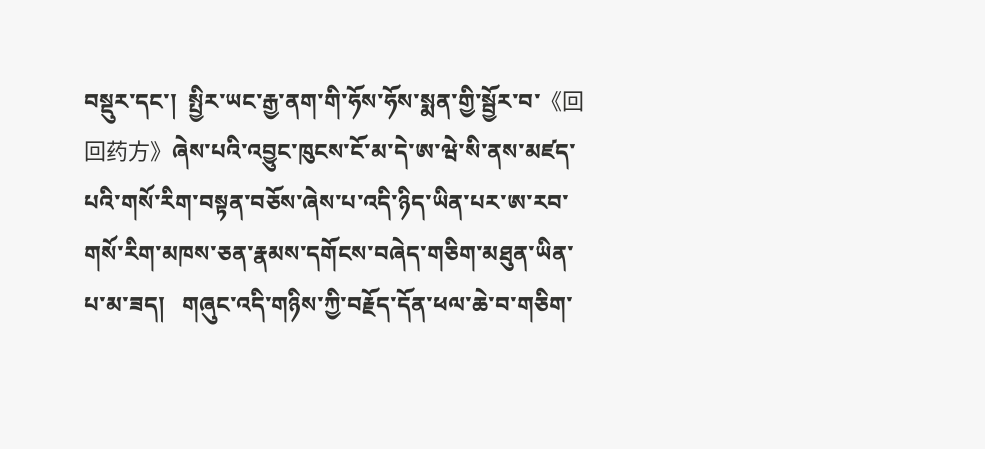བསྡུར་དང་།  སྤྱིར་ཡང་རྒྱ་ནག་གི་ཧོས་ཧོས་སྨན་གྱི་སྦྱོར་བ་《回回药方》ཞེས་པའི་འབྱུང་ཁུངས་ངོ་མ་དེ་ཨ་ཝེ་སི་ནས་མཛད་པའི་གསོ་རིག་བསྟན་བཅོས་ཞེས་པ་འདི་ཉིད་ཡིན་པར་ཨ་རབ་གསོ་རིག་མཁས་ཅན་རྣམས་དགོངས་བཞེད་གཅིག་མཐུན་ཡིན་པ་མ་ཟད།   གཞུང་འདི་གཉིས་ཀྱི་བརྗོད་དོན་ཕལ་ཆེ་བ་གཅིག་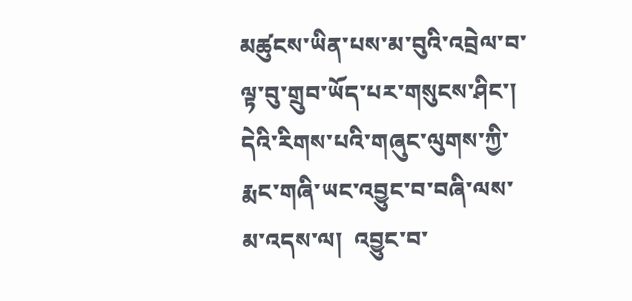མཚུངས་ཡིན་པས་མ་བུའི་འབྲེལ་བ་ལྟ་བུ་གྲུབ་ཡོད་པར་གསུངས་ཤིང་། དེའི་རིགས་པའི་གཞུང་ལུགས་ཀྱི་རྨང་གཞི་ཡང་འབྱུང་བ་བཞི་ལས་མ་འདས་ལ།  འབྱུང་བ་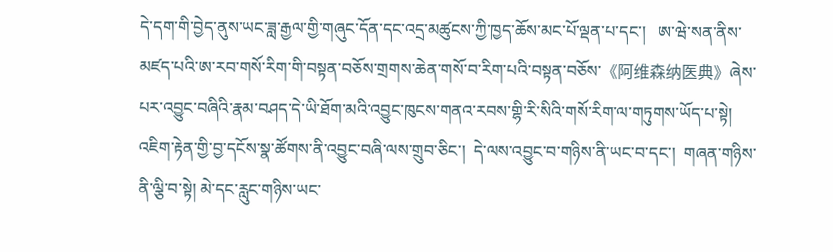དེ་དག་གི་བྱེད་ནུས་ཡང་ཟླ་རྒྱལ་གྱི་གཞུང་དོན་དང་འདྲ་མཚུངས་ཀྱི་ཁྱད་ཆོས་མང་པོ་ལྡན་པ་དང་།   ཨ་ཝེ་སན་ནིས་མཛད་པའི་ཨ་རབ་གསོ་རིག་གི་བསྟན་བཅོས་གྲགས་ཆེན་གསོ་བ་རིག་པའི་བསྟན་བཅོས་《阿维森纳医典》ཞེས་པར་འབྱུང་བཞིའི་རྣམ་བཤད་དེ་ཡི་ཐོག་མའི་འབྱུང་ཁུངས་གནའ་རབས་གྷི་རི་སིའི་གསོ་རིག་ལ་གཏུགས་ཡོད་པ་སྟེ།  འཇིག་རྟེན་གྱི་བྱ་དངོས་སྣ་ཚོགས་ནི་འབྱུང་བཞི་ལས་གྲུབ་ཅིང་།  དེ་ལས་འབྱུང་བ་གཉིས་ནི་ཡང་བ་དང་།  གཞན་གཉིས་ནི་ལྕི་བ་སྟེ། མེ་དང་རླུང་གཉིས་ཡང་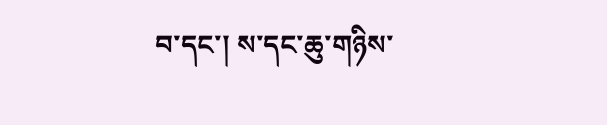བ་དང་། ས་དང་ཆུ་གཉིས་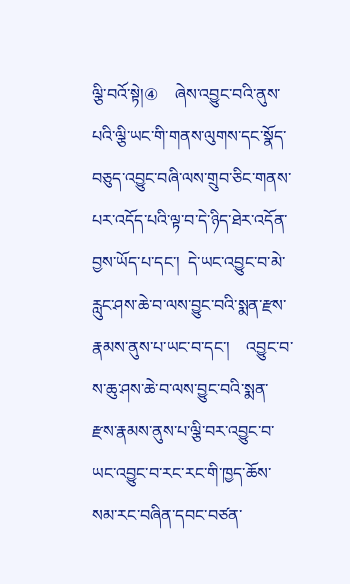ལྕི་བའོ་སྟེ།④    ཞེས་འབྱུང་བའི་ནུས་པའི་ལྕི་ཡང་གི་གནས་ལུགས་དང་སྣོད་བཅུད་འབྱུང་བཞི་ལས་གྲུབ་ཅིང་གནས་པར་འདོད་པའི་ལྟ་བ་དེ་ཉིད་ཐེར་འདོན་བྱས་ཡོད་པ་དང་།  དེ་ཡང་འབྱུང་བ་མེ་རླུང་ཤས་ཆེ་བ་ལས་བྱུང་བའི་སྨན་རྫས་རྣམས་ནུས་པ་ཡང་བ་དང་།    འབྱུང་བ་ས་ཆུ་ཤས་ཆེ་བ་ལས་བྱུང་བའི་སྨན་རྫས་རྣམས་ནུས་པ་ལྕི་བར་འབྱུང་བ་ཡང་འབྱུང་བ་རང་རང་གི་ཁྱད་ཆོས་སམ་རང་བཞིན་དབང་བཙན་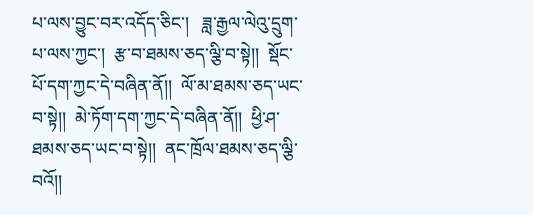པ་ལས་བྱུང་བར་འདོད་ཅིང་།   ཟླ་རྒྱལ་ལེའུ་དྲུག་པ་ལས་ཀྱང་།  རྩ་བ་ཐམས་ཅད་ལྕི་བ་སྟེ།།  སྡོང་པོ་དག་ཀྱང་དེ་བཞིན་ནོ།།  ལོ་མ་ཐམས་ཅད་ཡང་བ་སྟེ།།  མེ་ཏོག་དག་ཀྱང་དེ་བཞིན་ནོ།།  ཕྱི་ཤ་ཐམས་ཅད་ཡང་བ་སྟེ།།  ནང་ཁྲོལ་ཐམས་ཅད་ལྕི་བའོ།།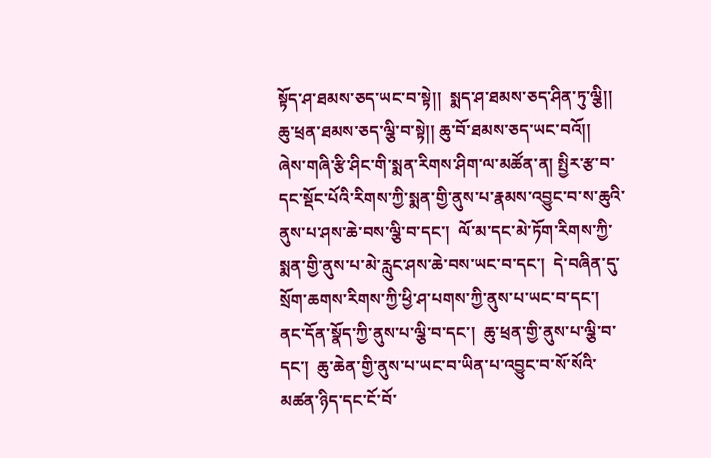སྟོད་ཤ་ཐམས་ཅད་ཡང་བ་སྟེ།།  སྨད་ཤ་ཐམས་ཅད་ཤིན་ཏུ་ལྕི།།  ཆུ་ཕྲན་ཐམས་ཅད་ལྕི་བ་སྟེ།། ཆུ་བོ་ཐམས་ཅད་ཡང་བའོ།།  ཞེས་གཞི་རྩི་ཤིང་གི་སྨན་རིགས་ཤིག་ལ་མཚོན་ན། སྤྱིར་རྩ་བ་དང་སྡོང་པོའི་རིགས་ཀྱི་སྨན་གྱི་ནུས་པ་རྣམས་འབྱུང་བ་ས་ཆུའི་ནུས་པ་ཤས་ཆེ་བས་ལྕི་བ་དང་།  ལོ་མ་དང་མེ་ཏོག་རིགས་ཀྱི་སྨན་གྱི་ནུས་པ་མེ་རླུང་ཤས་ཆེ་བས་ཡང་བ་དང་།  དེ་བཞིན་དུ་སྲོག་ཆགས་རིགས་ཀྱི་ཕྱི་ཤ་པགས་ཀྱི་ནུས་པ་ཡང་བ་དང་། ནང་དོན་སྣོད་ཀྱི་ནུས་པ་ལྕི་བ་དང་།  ཆུ་ཕྲན་གྱི་ནུས་པ་ལྕི་བ་དང་།  ཆུ་ཆེན་གྱི་ནུས་པ་ཡང་བ་ཡིན་པ་འབྱུང་བ་སོ་སོའི་མཚན་ཉིད་དང་ངོ་བོ་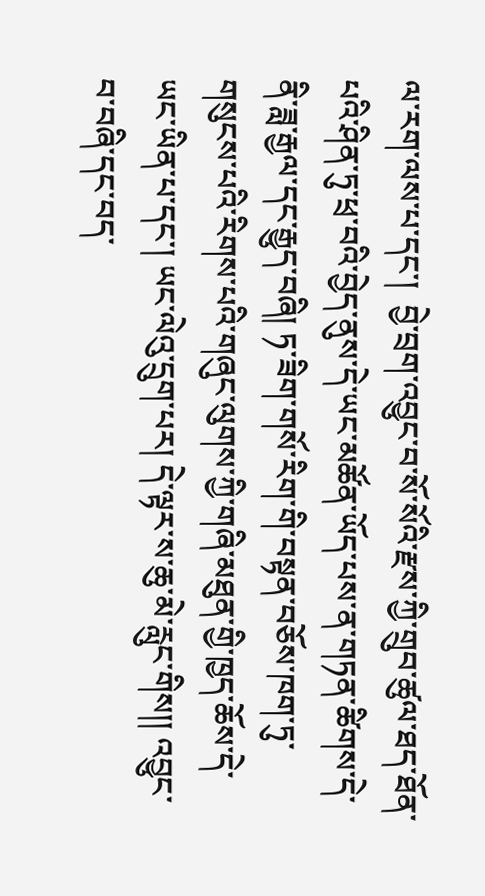ལ་རག་ལས་པ་དང་།  བྱེ་བྲག་འབྱུང་བ་སོ་སོའི་རྫས་ཀྱི་གྲུབ་ཚུལ་ཐད་ཐོན་པའི་ཤིན་ཏུ་ཕྲ་བའི་བྱེད་ནུས་དེ་ཡང་མཚོན་ཡོད་པས་ན་གཏན་ཚིགས་དེ་ནི་ཟླ་རྒྱལ་དང་རྒྱུད་བཞི། ཏ་ཟིག་གསོ་རིག་གི་བསྟན་བཅོས་ཁག་ཏུ་གསུངས་པའི་རིགས་པའི་གཞུང་ལུགས་ཀྱི་གཞི་མཐུན་གྱི་ཁྱད་ཆོས་དེ་ཡང་ཡིན་པ་དང་། ཡང་ལེའུ་དྲུག་པར། དེ་ལྟར་ས་ཆུ་མེ་རླུང་གིས།། འབྱུང་བ་བཞི་དང་བད་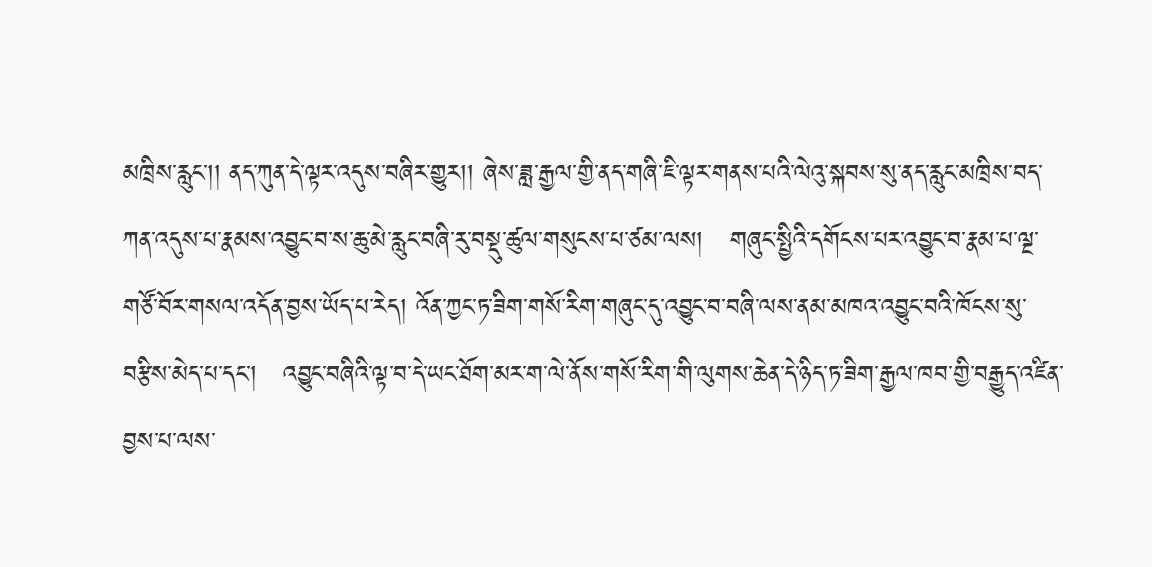མཁྲིས་རླུང་།། ནད་ཀུན་དེ་ལྟར་འདུས་བཞིར་གྱུར།། ཞེས་ཟླ་རྒྱལ་གྱི་ནད་གཞི་ཇི་ལྟར་གནས་པའི་ལེའུ་སྐབས་སུ་ནད་རླུང་མཁྲིས་བད་ཀན་འདུས་པ་རྣམས་འབྱུང་བ་ས་ཆུ་མེ་རླུང་བཞི་རུ་བསྡུ་ཚུལ་གསུངས་པ་ཙམ་ལས།   གཞུང་སྤྱིའི་དགོངས་པར་འབྱུང་བ་རྣམ་པ་ལྔ་གཙོ་བོར་གསལ་འདོན་བྱས་ཡོད་པ་རེད། འོན་ཀྱང་ཏ་ཟིག་གསོ་རིག་གཞུང་དུ་འབྱུང་བ་བཞི་ལས་ནམ་མཁའ་འབྱུང་བའི་ཁོངས་སུ་བརྩིས་མེད་པ་དང་།   འབྱུང་བཞིའི་ལྟ་བ་དེ་ཡང་ཐོག་མར་ག་ལེ་ནོས་གསོ་རིག་གི་ལུགས་ཆེན་དེ་ཉིད་ཏ་ཟིག་རྒྱལ་ཁབ་གྱི་བརྒྱུད་འཛིན་བྱས་པ་ལས་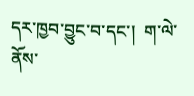དར་ཁྱབ་བྱུང་བ་དང་།  ག་ལེ་ནོས་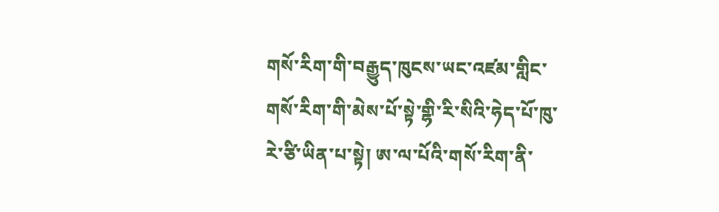གསོ་རིག་གི་བརྒྱུད་ཁུངས་ཡང་འཛམ་གླིང་གསོ་རིག་གི་མེས་པོ་སྟེ་གྷི་རི་སིའི་ཧེད་པོ་ཁུ་རེ་ཙི་ཡིན་པ་སྟེ། ཨ་ལ་པོའི་གསོ་རིག་ནི་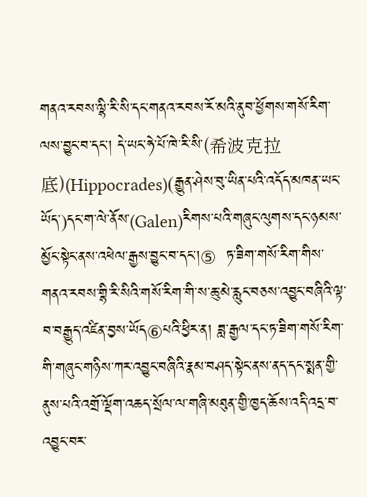གནའ་རབས་ལྷི་རི་སི་དང་གནའ་རབས་རོ་མའི་ནུབ་ཕྱོགས་གསོ་རིག་ལས་བྱུང་བ་དང་། དེ་ཡང་ཧེ་པོ་ཁེ་རི་སི་(希波克拉底)(Hippocrades)(རྒྱུན་ཤེས་བུ་ཡིན་པའི་འདོད་མཁན་ཡང་ཡོད་)དང་ག་ལེ་ནོས་(Galen)རིགས་པའི་གཞུང་ལུགས་དང་ཉམས་མྱོང་སྟེང་ནས་འཕེལ་རྒྱས་བྱུང་བ་དང་།⑤  ཏ་ཟིག་གསོ་རིག་གིས་གནའ་རབས་གྷི་རི་སིའི་གསོ་རིག་གི་ས་ཆུ་མེ་རླུང་བཅས་འབྱུང་བཞིའི་ལྟ་བ་བརྒྱུད་འཛིན་བྱས་ཡོད⑥པའི་ཕྱིར་ན། ཟླ་རྒྱལ་དང་ཏ་ཟིག་གསོ་རིག་གི་གཞུང་གཉིས་ཀར་འབྱུང་བཞིའི་རྣམ་བཤད་སྟེང་ནས་ནད་དང་སྨན་གྱི་ནུས་པའི་འགྲོ་ལྡོག་འཆད་སྲོལ་ལ་གཞི་མཐུན་གྱི་ཁྱད་ཆོས་འདི་འདྲ་བ་འབྱུང་བར་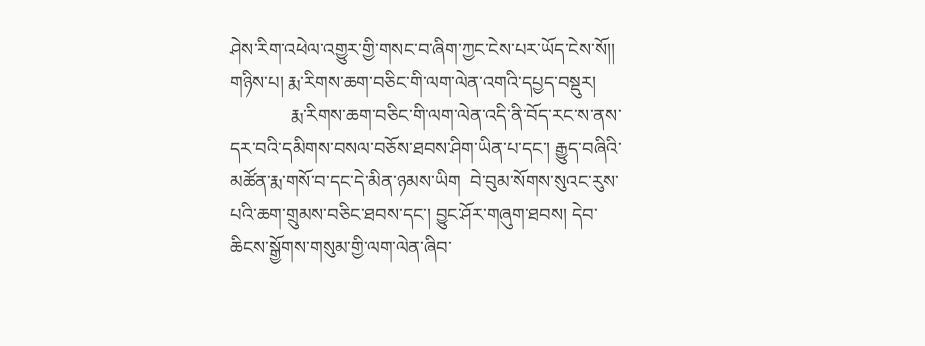ཤེས་རིག་འཕེལ་འགྱུར་གྱི་གསང་བ་ཞིག་ཀྱང་ངེས་པར་ཡོད་ངེས་སོ།།
གཉིས་པ། རྨ་རིགས་ཆག་བཅིང་གི་ལག་ལེན་འགའི་དཔྱད་བསྡུར།
             རྨ་རིགས་ཆག་བཅིང་གི་ལག་ལེན་འདི་ནི་བོད་རང་ས་ནས་དར་བའི་དམིགས་བསལ་བཅོས་ཐབས་ཤིག་ཡིན་པ་དང་། རྒྱུད་བཞིའི་མཚོན་རྨ་གསོ་བ་དང་དེ་མིན་ཉམས་ཡིག  བེ་བུམ་སོགས་སུའང་རུས་པའི་ཆག་གྲུམས་བཅིང་ཐབས་དང་། བྱུང་ཤོར་གཞུག་ཐབས། དེབ་ཆིངས་སྒྱོགས་གསུམ་གྱི་ལག་ལེན་ཞིབ་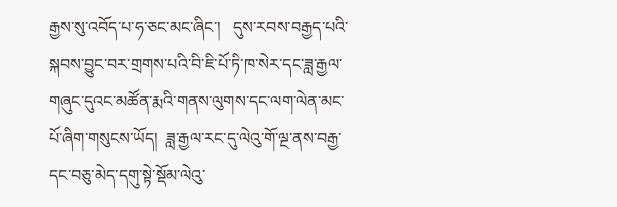རྒྱས་སུ་འབོད་པ་ཧ་ཅང་མང་ཞིང་།   དུས་རབས་བརྒྱད་པའི་སྐབས་བྱུང་བར་གྲགས་པའི་བི་ཇི་པོ་ཏི་ཁ་སེར་དང་ཟླ་རྒྱལ་གཞུང་དུའང་མཚོན་རྨའི་གནས་ལུགས་དང་ལག་ལེན་མང་པོ་ཞིག་གསུངས་ཡོད།  ཟླ་རྒྱལ་རང་དུ་ལེའུ་གོ་ལྔ་ནས་བརྒྱ་དང་བཅུ་མེད་དགུ་སྟེ་སྡོམ་ལེའུ་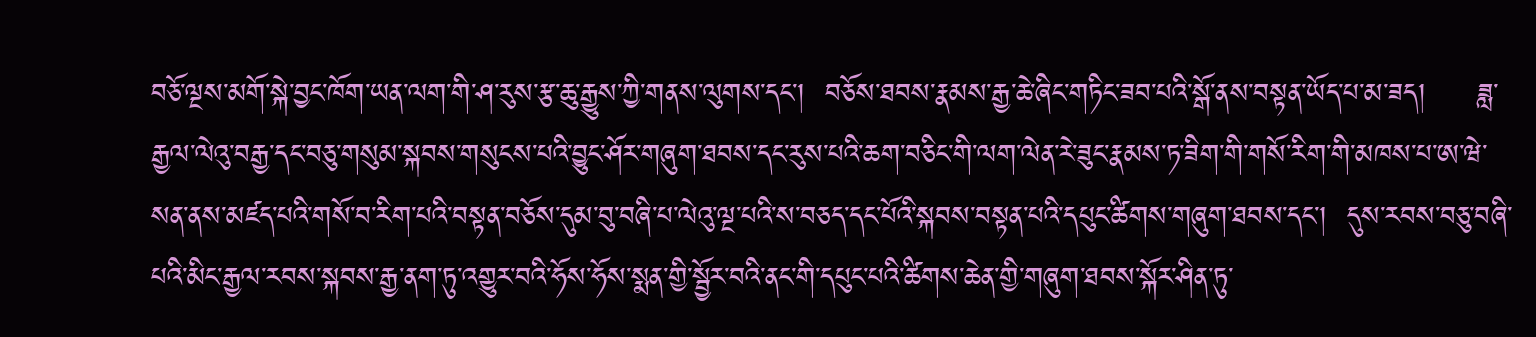བཅོ་ལྔས་མགོ་སྐེ་བྱང་ཁོག་ཡན་ལག་གི་ཤ་རུས་རྩ་ཆུ་རྒྱུས་ཀྱི་གནས་ལུགས་དང་།  བཅོས་ཐབས་རྣམས་རྒྱ་ཆེ་ཞིང་གཏིང་ཟབ་པའི་སྒོ་ནས་བསྟན་ཡོད་པ་མ་ཟད།     ཟླ་རྒྱལ་ལེའུ་བརྒྱ་དང་བཅུ་གསུམ་སྐབས་གསུངས་པའི་བྱུང་ཤོར་གཞུག་ཐབས་དང་རུས་པའི་ཆག་བཅིང་གི་ལག་ལེན་རེ་ཟུང་རྣམས་ཏ་ཟིག་གི་གསོ་རིག་གི་མཁས་པ་ཨ་ཝེ་སན་ནས་མཛད་པའི་གསོ་བ་རིག་པའི་བསྟན་བཅོས་དུམ་བུ་བཞི་པ་ལེའུ་ལྔ་པའི་ས་བཅད་དང་པོའི་སྐབས་བསྟན་པའི་དཔུང་ཚིགས་གཞུག་ཐབས་དང་།  དུས་རབས་བཅུ་བཞི་པའི་མིང་རྒྱལ་རབས་སྐབས་རྒྱ་ནག་ཏུ་འགྱུར་བའི་ཧོས་ཧོས་སྨན་གྱི་སྦྱོར་བའི་ནང་གི་དཔུང་པའི་ཚིགས་ཆེན་གྱི་གཞུག་ཐབས་སྐོར་ཤིན་ཏུ་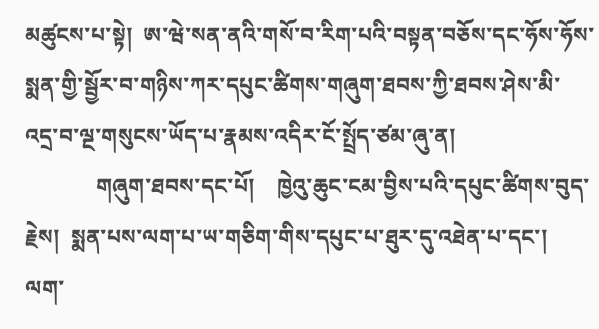མཚུངས་པ་སྟེ།  ཨ་ཝེ་སན་ནའི་གསོ་བ་རིག་པའི་བསྟན་བཅོས་དང་ཧོས་ཧོས་སྨན་གྱི་སྦྱོར་བ་གཉིས་ཀར་དཔུང་ཚིགས་གཞུག་ཐབས་ཀྱི་ཐབས་ཤེས་མི་འདྲ་བ་ལྔ་གསུངས་ཡོད་པ་རྣམས་འདིར་ངོ་སྤྲོད་ཙམ་ཞུ་ན།
             གཞུག་ཐབས་དང་པོ།    ཁྱེའུ་ཆུང་ངམ་བྱིས་པའི་དཔུང་ཚིགས་བུད་རྗེས།  སྨན་པས་ལག་པ་ཡ་གཅིག་གིས་དཔུང་པ་ཐུར་དུ་འཐེན་པ་དང་།  ལག་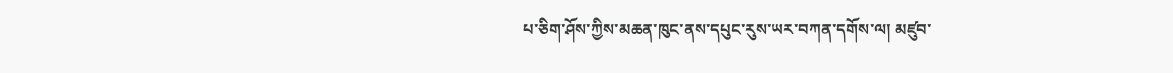པ་ཅིག་ཤོས་ཀྱིས་མཆན་ཁུང་ནས་དཔུང་རུས་ཡར་བཀན་དགོས་ལ། མཛུབ་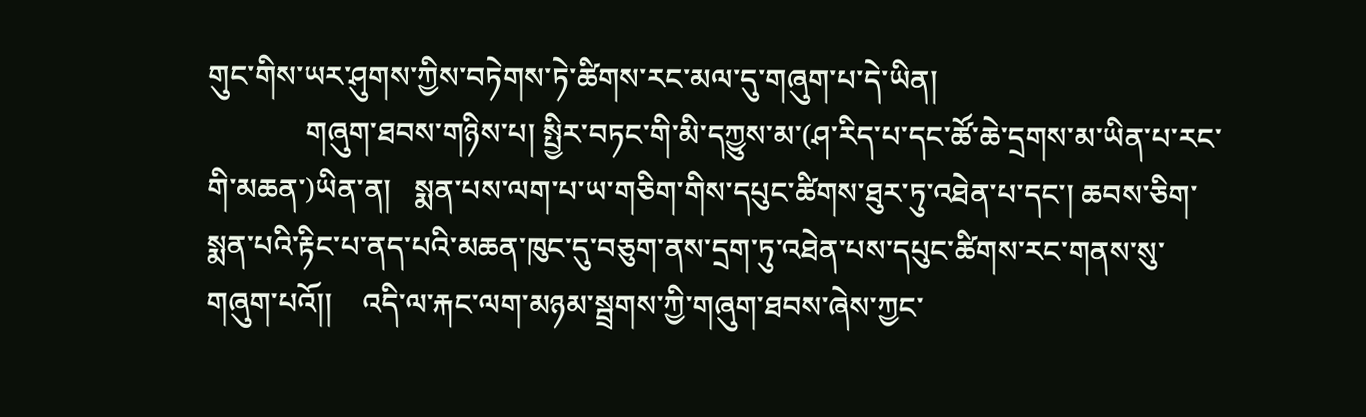གུང་གིས་ཡར་ཤུགས་ཀྱིས་བཏེགས་ཏེ་ཚིགས་རང་མལ་དུ་གཞུག་པ་དེ་ཡིན།
             གཞུག་ཐབས་གཉིས་པ། སྤྱིར་བཏང་གི་མི་དཀྱུས་མ་(ཤ་རིད་པ་དང་ཚོ་ཆེ་དྲགས་མ་ཡིན་པ་རང་གི་མཆན་)ཡིན་ན།   སྨན་པས་ལག་པ་ཡ་གཅིག་གིས་དཔུང་ཚིགས་ཐུར་ཏུ་འཐེན་པ་དང་། ཆབས་ཅིག་སྨན་པའི་རྟིང་པ་ནད་པའི་མཆན་ཁུང་དུ་བཅུག་ནས་དྲག་ཏུ་འཐེན་པས་དཔུང་ཚིགས་རང་གནས་སུ་གཞུག་པའོ།།    འདི་ལ་རྐང་ལག་མཉམ་སྦྲགས་ཀྱི་གཞུག་ཐབས་ཞེས་ཀྱང་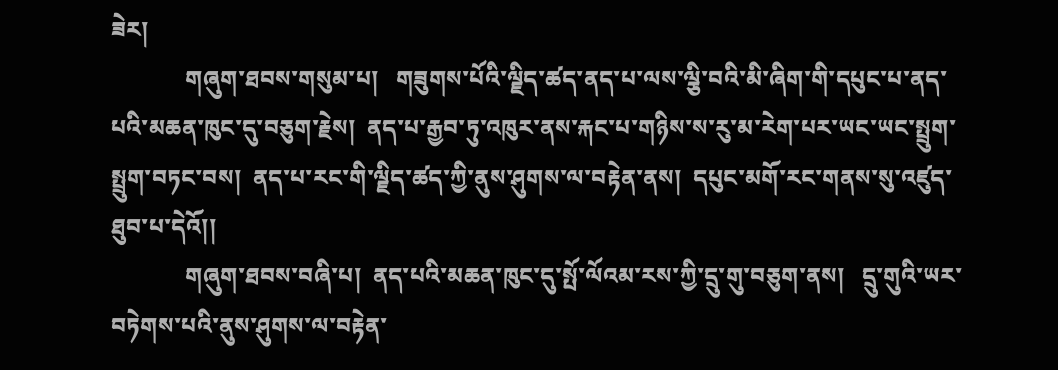ཟེར།
             གཞུག་ཐབས་གསུམ་པ།   གཟུགས་པོའི་ལྗིད་ཚད་ནད་པ་ལས་ལྕི་བའི་མི་ཞིག་གི་དཔུང་པ་ནད་པའི་མཆན་ཁུང་དུ་བཅུག་རྗེས།  ནད་པ་རྒྱབ་ཏུ་འཁུར་ནས་རྐང་པ་གཉིས་ས་རུ་མ་རེག་པར་ཡང་ཡང་སྤྲུག་སྤྲུག་བཏང་བས།  ནད་པ་རང་གི་ལྗིད་ཚད་ཀྱི་ནུས་ཤུགས་ལ་བརྟེན་ནས།  དཔུང་མགོ་རང་གནས་སུ་འཛུད་ཐུབ་པ་དེའོ།།
             གཞུག་ཐབས་བཞི་པ།  ནད་པའི་མཆན་ཁུང་དུ་སྤོ་ལོའམ་རས་ཀྱི་དྲུ་གུ་བཅུག་ནས།   དྲུ་གུའི་ཡར་བཏེགས་པའི་ནུས་ཤུགས་ལ་བརྟེན་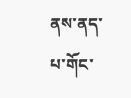ནས་ནད་པ་གོང་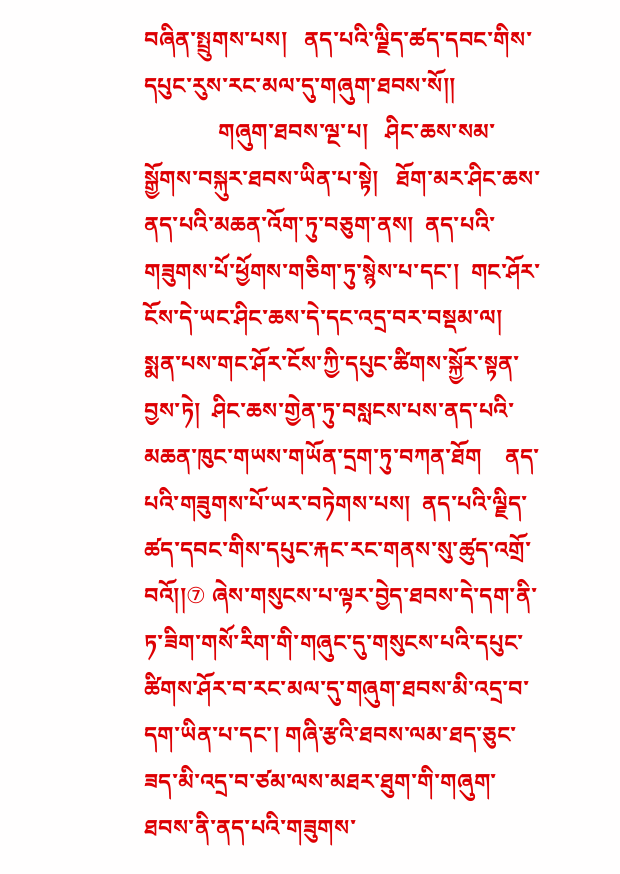བཞིན་སྤྲུགས་པས།   ནད་པའི་ལྗིད་ཚད་དབང་གིས་དཔུང་རུས་རང་མལ་དུ་གཞུག་ཐབས་སོ།།
             གཞུག་ཐབས་ལྔ་པ།   ཤིང་ཆས་སམ་སྒྱོགས་བསྐུར་ཐབས་ཡིན་པ་སྟེ།   ཐོག་མར་ཤིང་ཆས་ནད་པའི་མཆན་འོག་ཏུ་བཅུག་ནས།  ནད་པའི་གཟུགས་པོ་ཕྱོགས་གཅིག་ཏུ་སྙེས་པ་དང་།  གང་ཤོར་ངོས་དེ་ཡང་ཤིང་ཆས་དེ་དང་འདྲ་བར་བསྡམ་ལ།   སྨན་པས་གང་ཤོར་ངོས་ཀྱི་དཔུང་ཚིགས་སྐྱོར་སྟན་བྱས་ཏེ།  ཤིང་ཆས་གྱེན་ཏུ་བསླངས་པས་ནད་པའི་མཆན་ཁུང་གཡས་གཡོན་དྲག་ཏུ་བཀན་ཐོག    ནད་པའི་གཟུགས་པོ་ཡར་བཏེགས་པས།  ནད་པའི་ལྗིད་ཚད་དབང་གིས་དཔུང་རྐང་རང་གནས་སུ་ཚུད་འགྲོ་བའོ།།⑦ ཞེས་གསུངས་པ་ལྟར་བྱེད་ཐབས་དེ་དག་ནི་ཏ་ཟིག་གསོ་རིག་གི་གཞུང་དུ་གསུངས་པའི་དཔུང་ཚིགས་ཤོར་བ་རང་མལ་དུ་གཞུག་ཐབས་མི་འདྲ་བ་དག་ཡིན་པ་དང་། གཞི་རྩའི་ཐབས་ལམ་ཐད་ཅུང་ཟད་མི་འདྲ་བ་ཙམ་ལས་མཐར་ཐུག་གི་གཞུག་ཐབས་ནི་ནད་པའི་གཟུགས་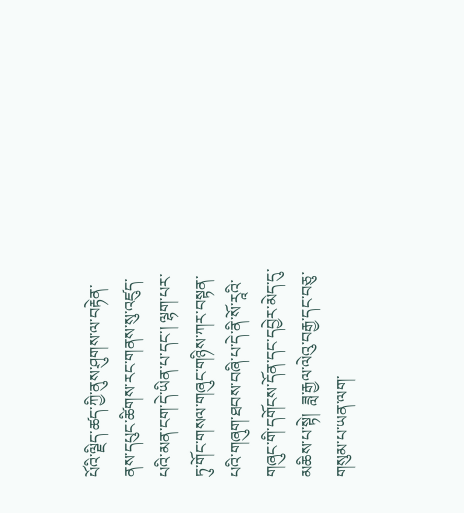པོའི་ལྗིད་ཚད་ཀྱི་ནུས་ཤུགས་ལ་བརྟེན་ནས་དཔུང་ཚིགས་རང་གནས་སུ་འཛུད་པའི་མན་ངག་དེ་ཡིན་པ་དང་། ལྷག་པར་ཏུ་གོང་གསལ་གཞུང་གཉིས་ཀར་བསྟན་པའི་གཞུག་ཐབས་བཞི་པ་དེ་ནི་སོ་རཱའི་གཞུང་གི་དགོངས་དོན་དང་དབྱེར་མེད་དུ་མཆིས་པ་སྟེ།  ཟླ་རྒྱལ་ལེའུ་བརྒྱ་དང་བཅུ་གསུམ་པ་ཡན་ལག་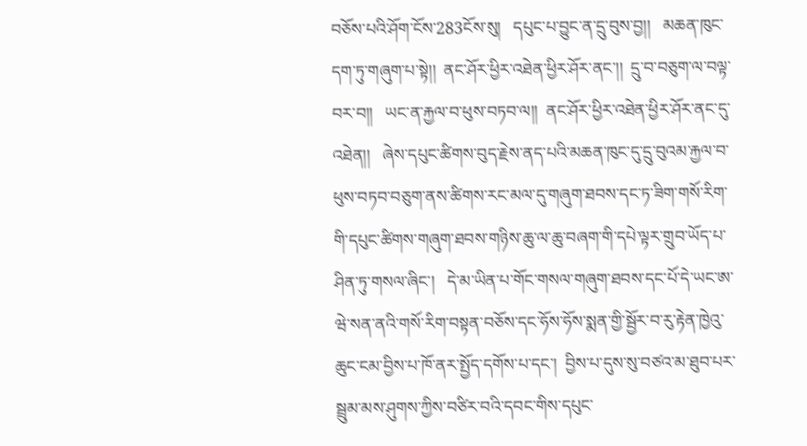བཅོས་པའི་ཤོག་ངོས་283ངོས་སུ།   དཔུང་པ་བྱུང་ན་དྲུ་བུས་བྱ།།   མཆན་ཁུང་དག་ཏུ་གཞུག་པ་སྟེ།།  ནང་ཤོར་ཕྱིར་འཐེན་ཕྱིར་ཤོར་ནང་།།  དྲུ་བ་བཅུག་ལ་བལྟ་བར་བ།།   ཡང་ན་རྐྱལ་བ་ཕུས་བཏབ་ལ།།  ནང་ཤོར་ཕྱིར་འཐེན་ཕྱིར་ཤོར་ནང་དུ་འཐེན།།   ཞེས་དཔུང་ཚིགས་བུད་རྗེས་ནད་པའི་མཆན་ཁུང་དུ་དྲུ་བུའམ་རྐྱལ་བ་ཕུས་བཏབ་བཅུག་ནས་ཚིགས་རང་མལ་དུ་གཞུག་ཐབས་དང་ཏ་ཟིག་གསོ་རིག་གི་དཔུང་ཚིགས་གཞུག་ཐབས་གཉིས་ཆུ་ལ་ཆུ་བཞག་གི་དཔེ་ལྟར་གྲུབ་ཡོད་པ་ཤིན་ཏུ་གསལ་ཞིང་།   དེ་མ་ཡིན་པ་གོང་གསལ་གཞུག་ཐབས་དང་པོ་དེ་ཡང་ཨ་ཝེ་སན་ནའི་གསོ་རིག་བསྟན་བཅོས་དང་ཧོས་ཧོས་སྨན་གྱི་སྦྱོར་བ་རུ་རྟེན་ཁྱེའུ་ཆུང་ངམ་བྱིས་པ་ཁོ་ནར་སྤྱོད་དགོས་པ་དང་།  བྱིས་པ་དུས་སུ་བཙའ་མ་ཐུབ་པར་སྦྲུམ་མས་ཤུགས་ཀྱིས་བཙིར་བའི་དབང་གིས་དཔུང་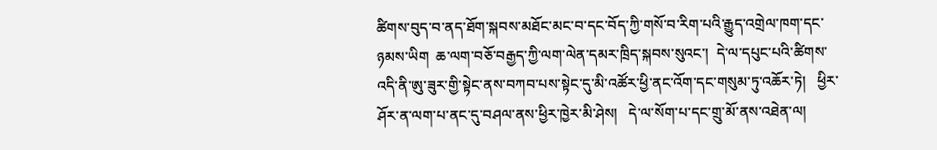ཚིགས་བུད་བ་ནད་ཐོག་སྐབས་མཐོང་མང་བ་དང་བོད་ཀྱི་གསོ་བ་རིག་པའི་རྒྱུད་འགྲེལ་ཁག་དང་ཉམས་ཡིག  ཆ་ལག་བཅོ་བརྒྱད་ཀྱི་ལག་ལེན་དམར་ཁྲིད་སྐབས་སུའང་།  དེ་ལ་དཔུང་པའི་ཚིགས་འདི་ནི་ཨུ་ཟུར་གྱི་སྟེང་ནས་བཀབ་པས་སྟེང་དུ་མི་འཚོར་ཕྱི་ནང་འོག་དང་གསུམ་ཏུ་འཆོར་ཏེ།   ཕྱིར་ཤོར་ན་ལག་པ་ནང་དུ་བཤལ་ནས་ཕྱིར་ཁྱེར་མི་ཤེས།   དེ་ལ་སོག་པ་དང་གྲུ་མོ་ནས་འཐེན་ལ།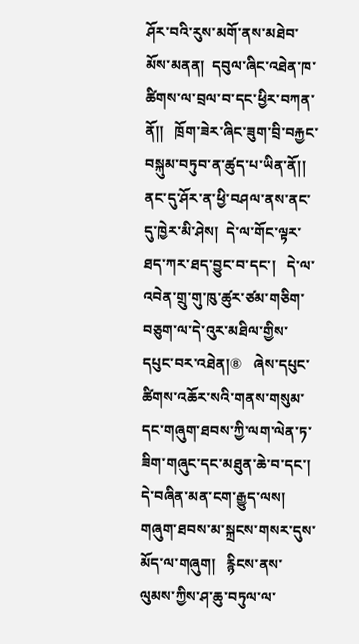ཤོར་བའི་རུས་མགོ་ནས་མཐེབ་མོས་མནན།  དབུལ་ཞིང་འཐེན་ཁ་ཚིགས་ལ་བྲལ་བ་དང་ཕྱིར་བཀན་ནོ།།   ཁྲོག་ཟེར་ཞིང་ཟུག་བྲི་བརྐྱང་བསྐུམ་བཏུབ་ན་ཚུད་པ་ཡིན་ནོ།།   ནང་དུ་ཤོར་ན་ཕྱི་བཤལ་ནས་ནང་དུ་ཁྱེར་མི་ཤེས།  དེ་ལ་གོང་ལྟར་ཐད་ཀར་ཐད་བྱུང་བ་དང་།   དེ་ལ་འབེན་གྲུ་གུ་ཁུ་ཚུར་ཙམ་གཅིག་བཅུག་ལ་དེ་འུར་མཐིལ་གྱིས་དཔུང་བར་འཐེན།⑧   ཞེས་དཔུང་ཚིགས་འཆོར་སའི་གནས་གསུམ་དང་གཞུག་ཐབས་ཀྱི་ལག་ལེན་ཏ་ཟིག་གཞུང་དང་མཐུན་ཆེ་བ་དང་། དེ་བཞིན་མན་ངག་རྒྱུད་ལས།   གཞུག་ཐབས་མ་སྐྲངས་གསར་དུས་མོད་ལ་གཞུག།   རྙིངས་ནས་ལུམས་ཀྱིས་ཤ་ཆུ་བཏུལ་ལ་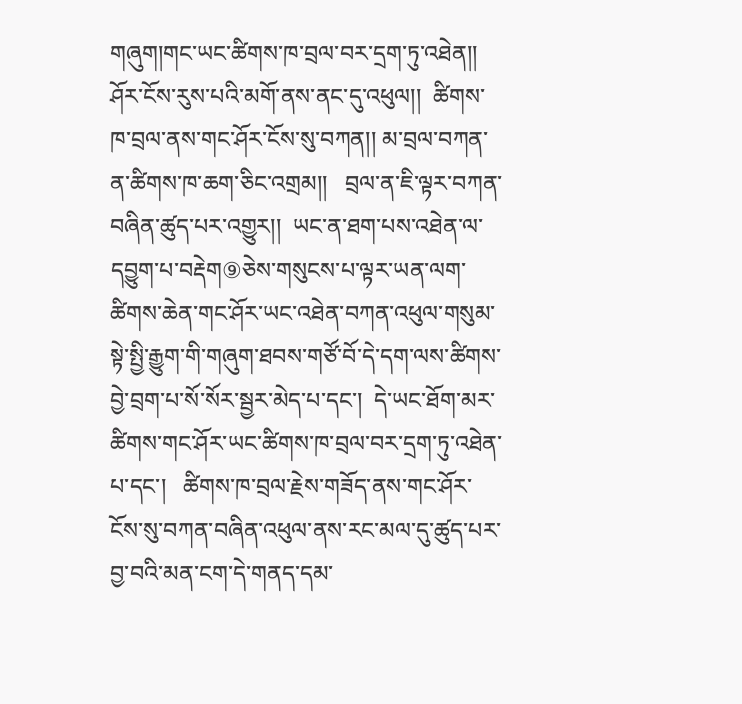གཞུག།གང་ཡང་ཚིགས་ཁ་བྲལ་བར་དྲག་ཏུ་འཐེན།།  ཤོར་ངོས་རུས་པའི་མགོ་ནས་ནང་དུ་འཕུལ།།  ཚིགས་ཁ་བྲལ་ནས་གང་ཤོར་ངོས་སུ་བཀན།། མ་བྲལ་བཀན་ན་ཚིགས་ཁ་ཆག་ཅིང་འགྲམ།།   བྲལ་ན་ཇི་ལྟར་བཀན་བཞིན་ཚུད་པར་འགྱུར།།  ཡང་ན་ཐག་པས་འཐེན་ལ་དབྱུག་པ་བརྡེག⑨ཅེས་གསུངས་པ་ལྟར་ཡན་ལག་ཚིགས་ཆེན་གང་ཤོར་ཡང་འཐེན་བཀན་འཕུལ་གསུམ་སྟེ་སྤྱི་རྒྱུག་གི་གཞུག་ཐབས་གཙོ་བོ་དེ་དག་ལས་ཚིགས་བྱེ་བྲག་པ་སོ་སོར་སྦྱར་མེད་པ་དང་།  དེ་ཡང་ཐོག་མར་ཚིགས་གང་ཤོར་ཡང་ཚིགས་ཁ་བྲལ་བར་དྲག་ཏུ་འཐེན་པ་དང་།   ཚིགས་ཁ་བྲལ་རྗེས་གཟོད་ནས་གང་ཤོར་ངོས་སུ་བཀན་བཞིན་འཕུལ་ནས་རང་མལ་དུ་ཚུད་པར་བྱ་བའི་མན་ངག་དེ་གནད་དམ་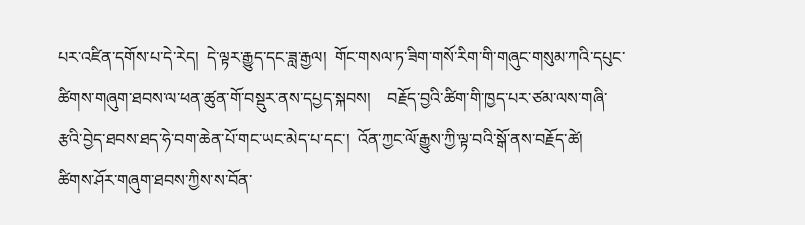པར་འཛིན་དགོས་པ་དེ་རེད།  དེ་ལྟར་རྒྱུད་དང་ཟླ་རྒྱལ།  གོང་གསལ་ཏ་ཟིག་གསོ་རིག་གི་གཞུང་གསུམ་ཀའི་དཔུང་ཚིགས་གཞུག་ཐབས་ལ་ཕན་ཚུན་གོ་བསྡུར་ནས་དཔྱད་སྐབས།    བརྗོད་བྱའི་ཚིག་གི་ཁྱད་པར་ཙམ་ལས་གཞི་རྩའི་བྱེད་ཐབས་ཐད་ཧེ་བག་ཆེན་པོ་གང་ཡང་མེད་པ་དང་།  འོན་ཀྱང་ལོ་རྒྱུས་ཀྱི་ལྟ་བའི་སྒོ་ནས་བརྗོད་ཚེ།   ཚིགས་ཤོར་གཞུག་ཐབས་ཀྱིས་ས་བོན་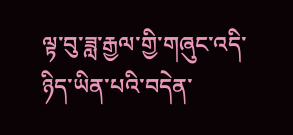ལྟ་བུ་ཟླ་རྒྱལ་གྱི་གཞུང་འདི་ཉིད་ཡིན་པའི་བདེན་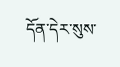དོན་དེར་སུས་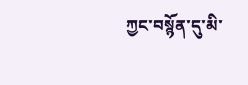ཀྱང་བསྙོན་དུ་མི་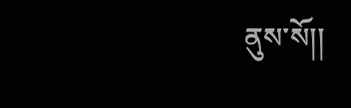ནུས་སོ།།